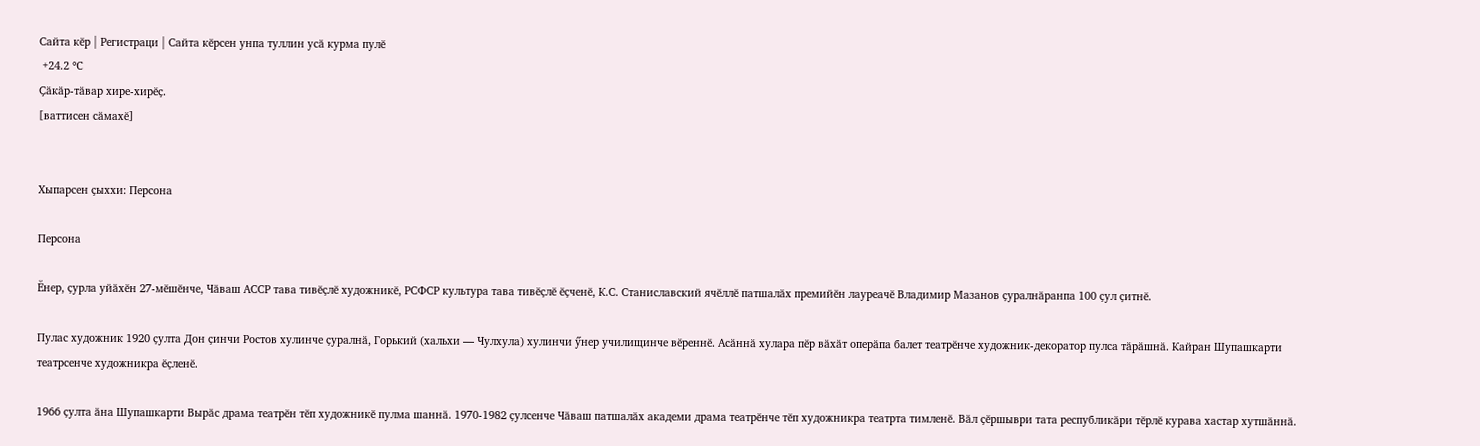Сайта кӗр | Регистраци | Сайта кӗрсен унпа туллин усӑ курма пулӗ
 +24.2 °C
Ҫӑкӑр-тӑвар хире-хирӗҫ.
[ваттисен сӑмахӗ]


Хыпарсен ҫыххи: Персона

Персона

Ӗнер, ҫурла уйӑхӗн 27-мӗшӗнче, Чӑваш АССР тава тивӗҫлӗ художникӗ, РСФСР культура тава тивӗҫлӗ ӗҫченӗ, К.С. Станиславский ячӗллӗ патшалӑх премийӗн лауреачӗ Владимир Мазанов ҫуралнӑранпа 100 ҫул ҫитнӗ.

Пулас художник 1920 ҫулта Дон ҫинчи Ростов хулинче ҫуралнӑ, Горький (хальхи — Чулхула) хулинчи ӳнер училищинче вӗреннӗ. Асӑннӑ хулара пӗр вӑхӑт оперӑпа балет театрӗнче художник-декоратор пулса тӑрӑшнӑ. Кайран Шупашкарти театрсенче художникра ӗҫленӗ.

1966 ҫулта ӑна Шупашкарти Вырӑс драма театрӗн тӗп художникӗ пулма шаннӑ. 1970-1982 ҫулсенче Чӑваш патшалӑх академи драма театрӗнче тӗп художникра театрта тимленӗ. Вӑл ҫӗршыври тата республикӑри тӗрлӗ курава хастар хутшӑннӑ.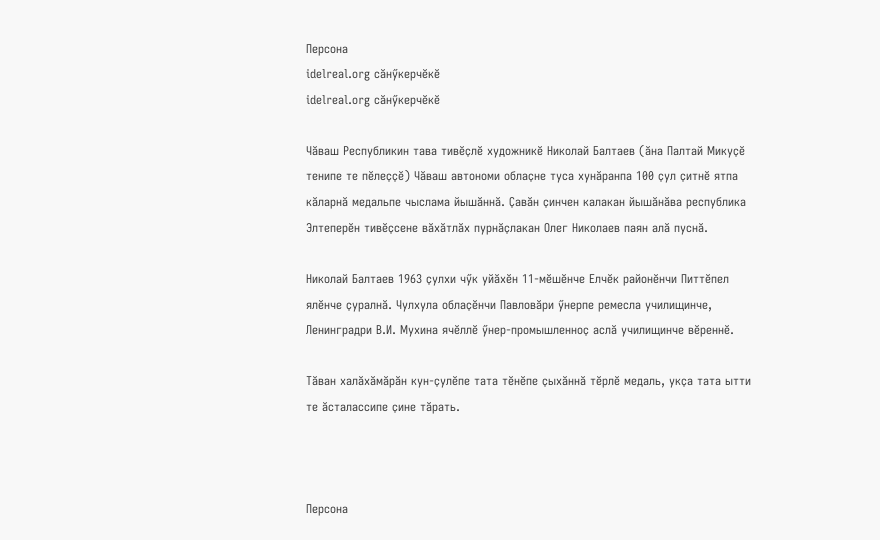Персона
idelreal.org сӑнӳкерчӗкӗ
idelreal.org сӑнӳкерчӗкӗ

Чӑваш Республикин тава тивӗҫлӗ художникӗ Николай Балтаев (ӑна Палтай Микуҫӗ тенипе те пӗлеҫҫӗ) Чӑваш автономи облаҫне туса хунӑранпа 100 ҫул ҫитнӗ ятпа кӑларнӑ медальпе чыслама йышӑннӑ. Ҫавӑн ҫинчен калакан йышӑнӑва республика Элтеперӗн тивӗҫсене вӑхӑтлӑх пурнӑҫлакан Олег Николаев паян алӑ пуснӑ.

Николай Балтаев 1963 ҫулхи чӳк уйӑхӗн 11-мӗшӗнче Елчӗк районӗнчи Питтӗпел ялӗнче ҫуралнӑ. Чулхула облаҫӗнчи Павловӑри ӳнерпе ремесла училищинче, Ленинградри В.И. Мухина ячӗллӗ ӳнер-промышленноҫ аслӑ училищинче вӗреннӗ.

Тӑван халӑхӑмӑрӑн кун-ҫулӗпе тата тӗнӗпе ҫыхӑннӑ тӗрлӗ медаль, укҫа тата ытти те ӑсталассипе ҫине тӑрать.



Персона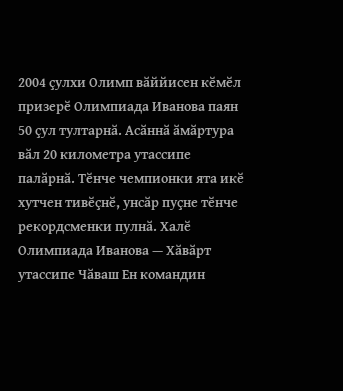2004 ҫулхи Олимп вӑййисен кӗмӗл призерӗ Олимпиада Иванова паян 50 ҫул тултарнӑ. Асӑннӑ ӑмӑртура вӑл 20 километра утассипе палӑрнӑ. Тӗнче чемпионки ята икӗ хутчен тивӗҫнӗ, унсӑр пуҫне тӗнче рекордсменки пулнӑ. Халӗ Олимпиада Иванова — Хӑвӑрт утассипе Чӑваш Ен командин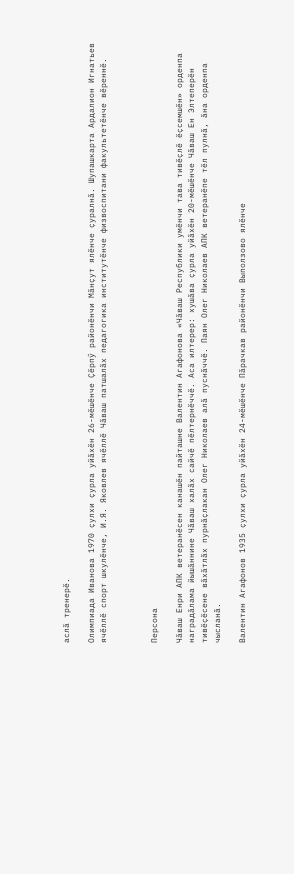аслӑ тренерӗ.

Олимпиада Иванова 1970 ҫулхи ҫурла уйӑхӗн 26-мӗшӗнче Ҫӗрпӳ районӗнчи Мӑнҫут ялӗнче ҫуралнӑ. Шупашкарта Ардалион Игнатьев ячӗллӗ спорт шкулӗнче, И.Я. Яковлев ячӗллӗ Чӑваш патшалӑх педагогика институтӗнче физвоспитани факультетӗнче вӗреннӗ.



Персона

Чӑваш Енри АПК ветеранӗсен канашӗн пайташне Валентин Агафонова «Чӑваш Республики умӗнчи тава тивӗҫлӗ ӗҫсемшӗн» орденпа наградӑлама йышӑннине Чӑваш халӑх сайчӗ пӗлтернӗччӗ. Аса илтерер: хушӑва ҫурла уйӑхӗн 20-мӗшӗнче Чӑваш Ен Элтеперӗн тивӗҫӗсене вӑхӑтлӑх пурнӑҫлакан Олег Николаев алӑ пуснӑччӗ. Паян Олег Николаев АПК ветеранӗпе тӗл пулнӑ, ӑна орденпа чысланӑ.

Валентин Агафонов 1935 ҫулхи ҫурла уйӑхӗн 24-мӗшӗнче Пӑрачкав районӗнчи Выползово ялӗнче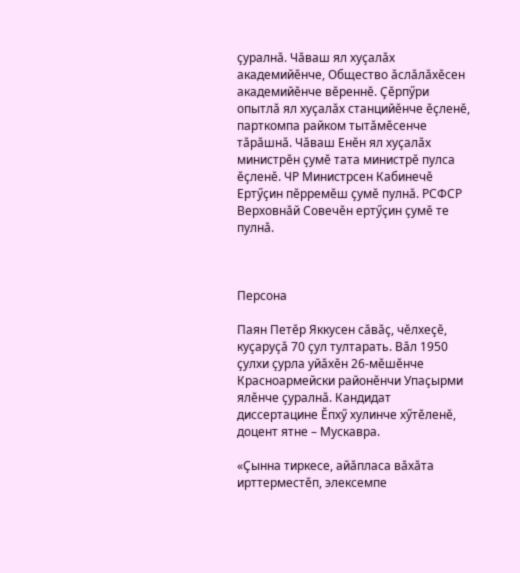ҫуралнӑ. Чӑваш ял хуҫалӑх академийӗнче, Общество ӑслӑлӑхӗсен академийӗнче вӗреннӗ. Ҫӗрпӳри опытлӑ ял хуҫалӑх станцийӗнче ӗҫленӗ, парткомпа райком тытӑмӗсенче тӑрӑшнӑ. Чӑваш Енӗн ял хуҫалӑх министрӗн ҫумӗ тата министрӗ пулса ӗҫленӗ. ЧР Министрсен Кабинечӗ Ертӳҫин пӗрремӗш ҫумӗ пулнӑ. РСФСР Верховнӑй Совечӗн ертӳҫин ҫумӗ те пулнӑ.



Персона

Паян Петӗр Яккусен сӑвӑҫ, чӗлхеҫӗ, куҫаруҫӑ 70 ҫул тултарать. Вӑл 1950 ҫулхи ҫурла уйӑхӗн 26-мӗшӗнче Красноармейски районӗнчи Упаҫырми ялӗнче ҫуралнӑ. Кандидат диссертацине Ӗпхӳ хулинче хӳтӗленӗ, доцент ятне – Мускавра.

«Ҫынна тиркесе, айӑпласа вӑхӑта ирттерместӗп, элексемпе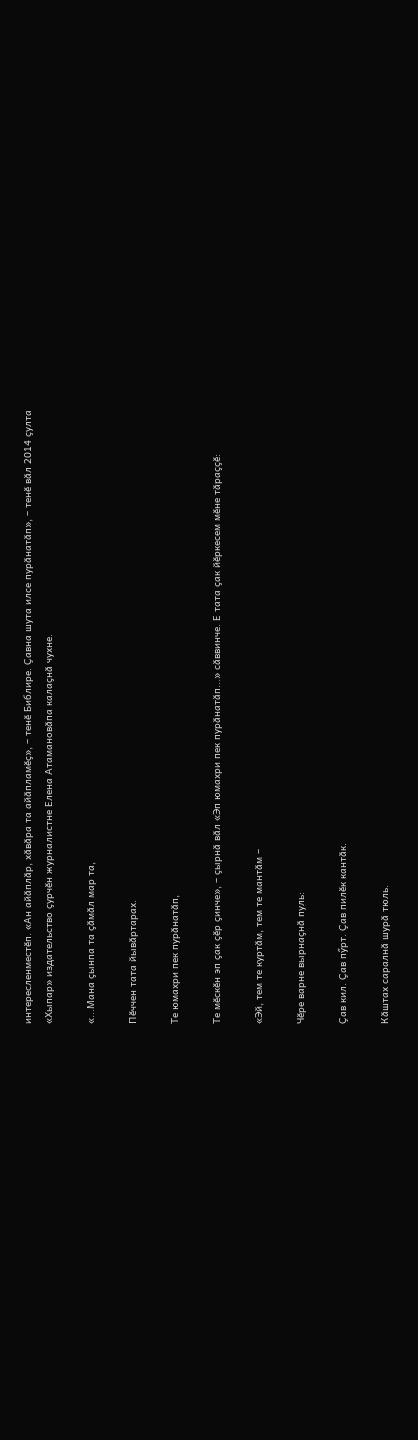интересленместӗп. «Ан айӑплӑр, хӑвӑра та айӑпламӗҫ», – тенӗ Библире. Ҫавна шута илсе пурӑнатӑп», – тенӗ вӑл 2014 ҫулта «Хыпар» издательство ҫурчӗн журналистне Елена Атамановӑпа калаҫнӑ чухне.

«...Мана ҫынпа та ҫӑмӑл мар та,

Пӗччен тата йывӑртарах.

Те юмахри пек пурӑнатӑп,

Те мӗскӗн эп ҫак ҫӗр ҫинче», – ҫырнӑ вӑл «Эп юмахри пек пурӑнатӑп...» сӑввинче. Е тата ҫак йӗркесем мӗне тӑраҫҫӗ:

«Эй, тем те куртӑм, тем те мантӑм –

Чӗре варне вырнаҫнӑ пуль:

Ҫав кил. Ҫав пӳрт. Ҫав пилӗк кантӑк.

Кӑштах саралнӑ шурӑ тюль.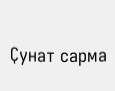Ҫунат сарма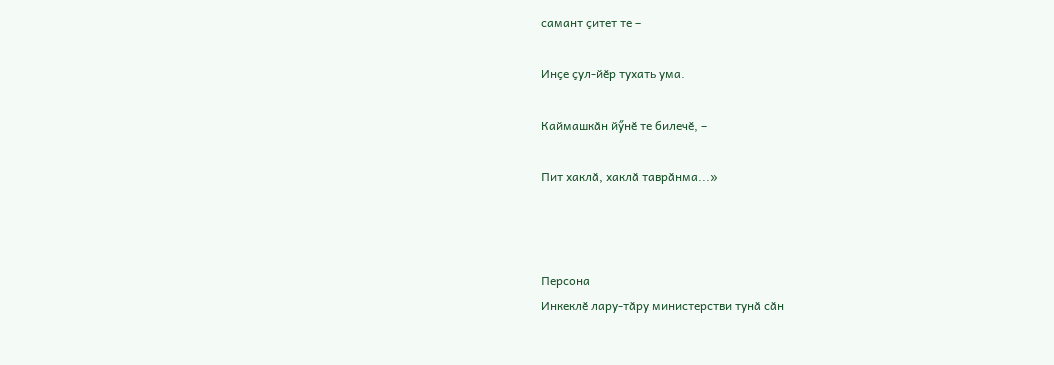самант ҫитет те –

Инҫе ҫул-йӗр тухать ума.

Каймашкӑн йӳнӗ те билечӗ, –

Пит хаклӑ, хаклӑ таврӑнма...»



Персона
Инкеклӗ лару-тӑру министерстви тунӑ сӑн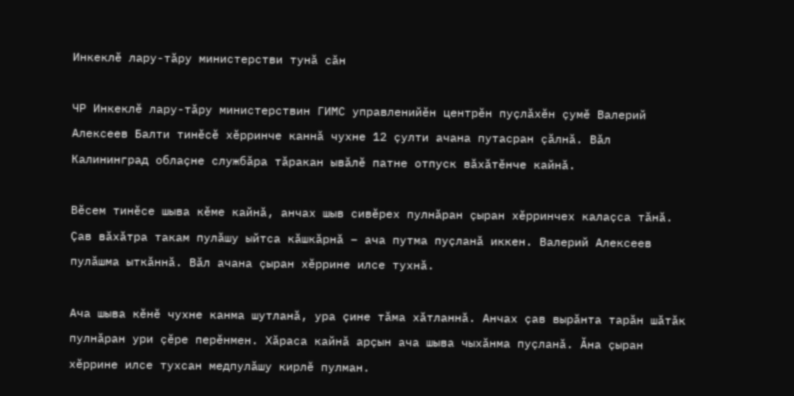Инкеклӗ лару-тӑру министерстви тунӑ сӑн

ЧР Инкеклӗ лару-тӑру министерствин ГИМС управленийӗн центрӗн пуҫлӑхӗн ҫумӗ Валерий Алексеев Балти тинӗсӗ хӗрринче каннӑ чухне 12 ҫулти ачана путасран ҫӑлнӑ. Вӑл Калининград облаҫне службӑра тӑракан ывӑлӗ патне отпуск вӑхӑтӗнче кайнӑ.

Вӗсем тинӗсе шыва кӗме кайнӑ, анчах шыв сивӗрех пулнӑран ҫыран хӗрринчех калаҫса тӑнӑ. Ҫав вӑхӑтра такам пулӑшу ыйтса кӑшкӑрнӑ – ача путма пуҫланӑ иккен. Валерий Алексеев пулӑшма ыткӑннӑ. Вӑл ачана ҫыран хӗррине илсе тухнӑ.

Ача шыва кӗнӗ чухне канма шутланӑ, ура ҫине тӑма хӑтланнӑ. Анчах ҫав вырӑнта тарӑн шӑтӑк пулнӑран ури ҫӗре перӗнмен. Хӑраса кайнӑ арҫын ача шыва чыхӑнма пуҫланӑ. Ӑна ҫыран хӗррине илсе тухсан медпулӑшу кирлӗ пулман.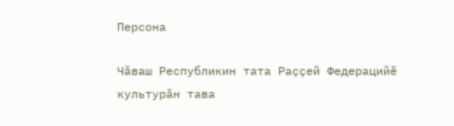Персона

Чӑваш Республикин тата Раҫҫей Федерацийӗ культурӑн тава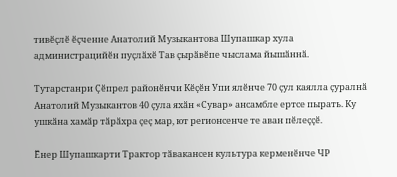тивӗҫлӗ ӗҫченне Анатолий Музыкантова Шупашкар хула администрацийӗн пуҫлӑхӗ Тав ҫырӑвӗпе чыслама йышӑннӑ.

Тутарстанри Ҫӗпрел районӗнчи Кӗҫӗн Упи ялӗнче 70 ҫул каялла ҫуралнӑ Анатолий Музыкантов 40 ҫула яхӑн «Сувар» ансамбле ертсе пырать. Ку ушкӑна хамӑр тӑрӑхра ҫеҫ мар, ют регионсенче те аван пӗлеҫҫӗ.

Ӗнер Шупашкарти Трактор тӑвакансен культура керменӗнче ЧР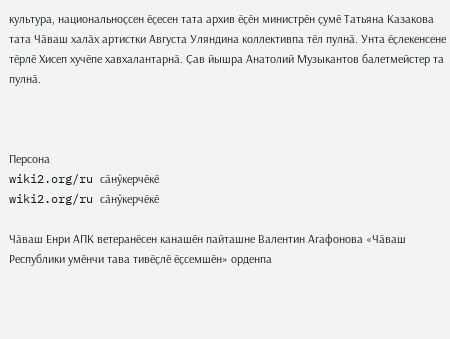культура, национальноҫсен ӗҫесен тата архив ӗҫӗн министрӗн ҫумӗ Татьяна Казакова тата Чӑваш халӑх артистки Августа Уляндина коллективпа тӗл пулнӑ. Унта ӗҫлекенсене тӗрлӗ Хисеп хучӗпе хавхалантарнӑ. Ҫав йышра Анатолий Музыкантов балетмейстер та пулнӑ.



Персона
wiki2.org/ru сӑнӳкерчӗкӗ
wiki2.org/ru сӑнӳкерчӗкӗ

Чӑваш Енри АПК ветеранӗсен канашӗн пайташне Валентин Агафонова «Чӑваш Республики умӗнчи тава тивӗҫлӗ ӗҫсемшӗн» орденпа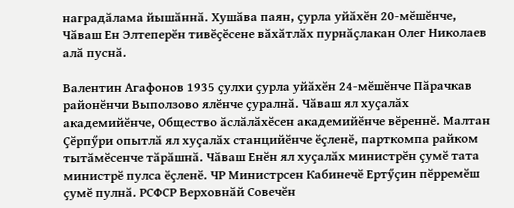наградӑлама йышӑннӑ. Хушӑва паян, ҫурла уйӑхӗн 20-мӗшӗнче, Чӑваш Ен Элтеперӗн тивӗҫӗсене вӑхӑтлӑх пурнӑҫлакан Олег Николаев алӑ пуснӑ.

Валентин Агафонов 1935 ҫулхи ҫурла уйӑхӗн 24-мӗшӗнче Пӑрачкав районӗнчи Выползово ялӗнче ҫуралнӑ. Чӑваш ял хуҫалӑх академийӗнче, Общество ӑслӑлӑхӗсен академийӗнче вӗреннӗ. Малтан Ҫӗрпӳри опытлӑ ял хуҫалӑх станцийӗнче ӗҫленӗ, парткомпа райком тытӑмӗсенче тӑрӑшнӑ. Чӑваш Енӗн ял хуҫалӑх министрӗн ҫумӗ тата министрӗ пулса ӗҫленӗ. ЧР Министрсен Кабинечӗ Ертӳҫин пӗрремӗш ҫумӗ пулнӑ. РСФСР Верховнӑй Совечӗн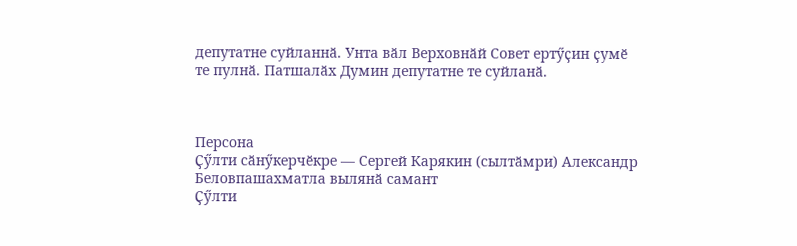депутатне суйланнӑ. Унта вӑл Верховнӑй Совет ертӳҫин ҫумӗ те пулнӑ. Патшалӑх Думин депутатне те суйланӑ.



Персона
Ҫӳлти сӑнӳкерчӗкре — Сергей Карякин (сылтӑмри) Александр Беловпашахматла вылянӑ самант
Ҫӳлти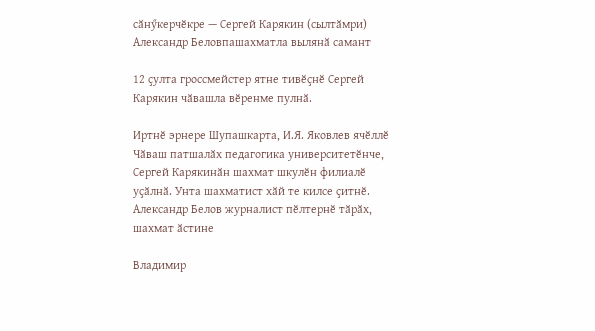сӑнӳкерчӗкре — Сергей Карякин (сылтӑмри) Александр Беловпашахматла вылянӑ самант

12 ҫулта гроссмейстер ятне тивӗҫнӗ Сергей Карякин чӑвашла вӗренме пулнӑ.

Иртнӗ эрнере Шупашкарта, И.Я. Яковлев ячӗллӗ Чӑваш патшалӑх педагогика университетӗнче, Сергей Карякинӑн шахмат шкулӗн филиалӗ уҫӑлнӑ. Унта шахматист хӑй те килсе ҫитнӗ. Александр Белов журналист пӗлтернӗ тӑрӑх, шахмат ӑстине

Владимир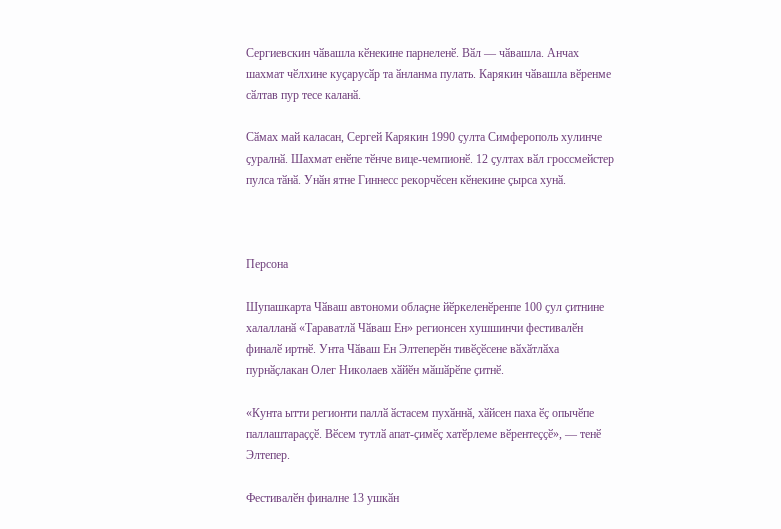Сергиевскин чӑвашла кӗнекине парнеленӗ. Вӑл — чӑвашла. Анчах шахмат чӗлхине куҫарусӑр та ӑнланма пулать. Карякин чӑвашла вӗренме сӑлтав пур тесе каланӑ.

Сӑмах май каласан, Сергей Карякин 1990 ҫулта Симферополь хулинче ҫуралнӑ. Шахмат енӗпе тӗнче вице-чемпионӗ. 12 ҫултах вӑл гроссмейстер пулса тӑнӑ. Унӑн ятне Гиннесс рекорчӗсен кӗнекине ҫырса хунӑ.



Персона

Шупашкарта Чӑваш автономи облаҫне йӗркеленӗренпе 100 ҫул ҫитнине халалланӑ «Тараватлӑ Чӑваш Ен» регионсен хушшинчи фестивалӗн финалӗ иртнӗ. Унта Чӑваш Ен Элтеперӗн тивӗҫӗсене вӑхӑтлӑха пурнӑҫлакан Олег Николаев хӑйӗн мӑшӑрӗпе ҫитнӗ.

«Кунта ытти регионти паллӑ ӑстасем пухӑннӑ, хӑйсен паха ӗҫ опычӗпе паллаштараҫҫӗ. Вӗсем тутлӑ апат-ҫимӗҫ хатӗрлеме вӗрентеҫҫӗ», — тенӗ Элтепер.

Фестивалӗн финалне 13 ушкӑн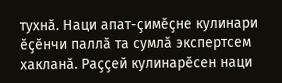тухнӑ. Наци апат-ҫимӗҫне кулинари ӗҫӗнчи паллӑ та сумлӑ экспертсем хакланӑ. Раҫҫей кулинарӗсен наци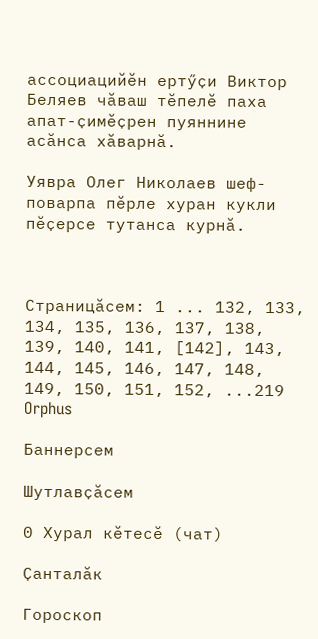ассоциацийӗн ертӳҫи Виктор Беляев чӑваш тӗпелӗ паха апат-ҫимӗҫрен пуяннине асӑнса хӑварнӑ.

Уявра Олег Николаев шеф-поварпа пӗрле хуран кукли пӗҫерсе тутанса курнӑ.



Страницӑсем: 1 ... 132, 133, 134, 135, 136, 137, 138, 139, 140, 141, [142], 143, 144, 145, 146, 147, 148, 149, 150, 151, 152, ...219
Orphus

Баннерсем

Шутлавҫӑсем

0 Хурал кӗтесӗ (чат)

Ҫанталӑк

Гороскоп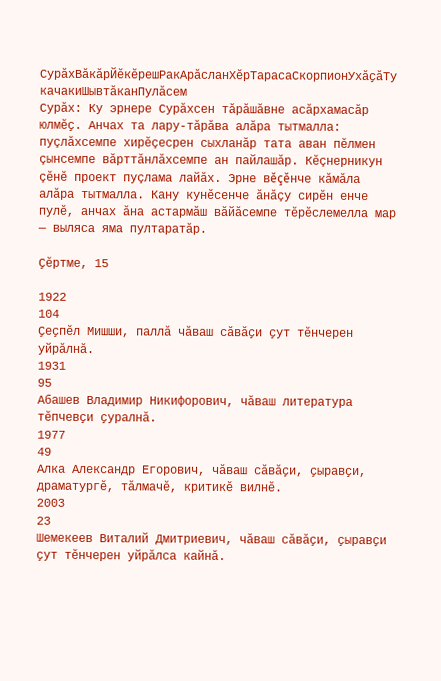СурӑхВӑкӑрЙӗкӗрешРакАрӑсланХӗрТарасаСкорпионУхӑҫӑТу качакиШывтӑканПулӑсем
Сурӑх: Ку эрнере Сурӑхсен тăрăшăвне асӑрхамасӑр юлмĕҫ. Анчах та лару-тӑрӑва алӑра тытмалла: пуçлăхсемпе хирĕçесрен сыхланăр тата аван пĕлмен çынсемпе вӑрттӑнлӑхсемпе ан пайлашăр. Кĕçнерникун çĕнĕ проект пуçлама лайӑх. Эрне вĕçĕнче кӑмӑла алӑра тытмалла. Кану кунӗсенче ăнăçу сирĕн енче пулĕ, анчах ăна астармӑш вăйӑсемпе тĕрĕслемелла мар — выляса яма пултаратăр.

Ҫӗртме, 15

1922
104
Ҫеҫпӗл Мишши, паллӑ чӑваш сӑвӑҫи ҫут тӗнчерен уйрӑлнӑ.
1931
95
Абашев Владимир Никифорович, чӑваш литература тӗпчевҫи ҫуралнӑ.
1977
49
Алка Александр Егорович, чӑваш сӑвӑҫи, ҫыравҫи, драматургӗ, тӑлмачӗ, критикӗ вилнӗ.
2003
23
Шемекеев Виталий Дмитриевич, чӑваш сӑвӑҫи, ҫыравҫи ҫут тӗнчерен уйрӑлса кайнӑ.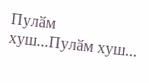Пулӑм хуш...Пулӑм хуш...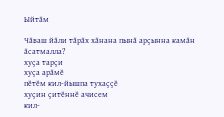Ыйтӑм

Чӑваш йӑли тӑрӑх хӑнана пынӑ арҫынна камӑн ӑсатмалла?
хуҫа тарҫи
хуҫа арӑмӗ
пӗтӗм кил-йышпа тухаҫҫӗ
хуҫин ҫитӗннӗ ачисем
кил-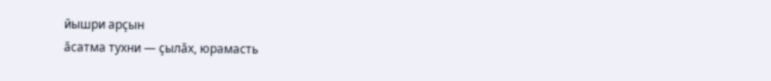йышри арҫын
ӑсатма тухни — ҫылӑх, юрамасть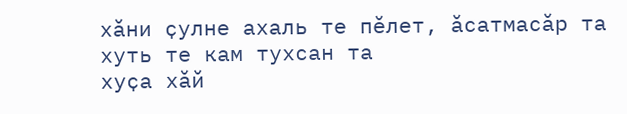хӑни ҫулне ахаль те пӗлет, ӑсатмасӑр та
хуть те кам тухсан та
хуҫа хӑй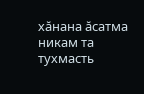хӑнана ӑсатма никам та тухмасть